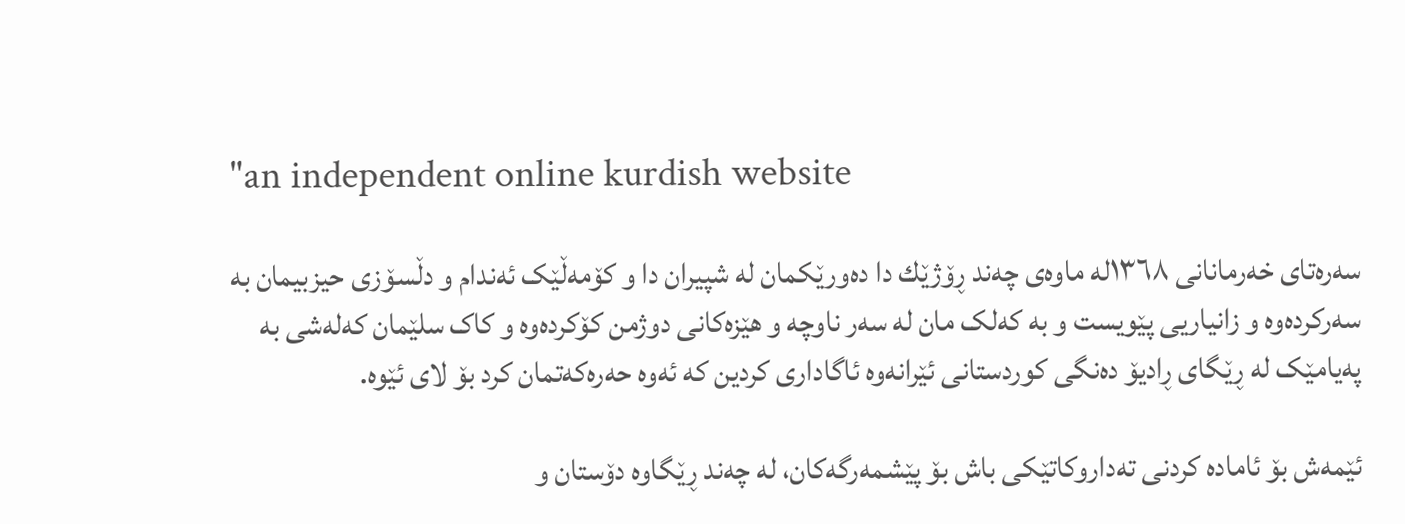"an independent online kurdish website

سەرەتای خەرمانانی ١٣٦٨لە ماوەی چەند ڕۆژێك دا دەورێکمان لە شپیران دا و کۆمەڵێک ئەندام و دڵسۆزی حیزبیمان بە سەرکردەوە و زانیاریی پێویست و بە کەلک مان لە سەر ناوچە و هێزەکانی دوژمن کۆکردەوە و کاک سلێمان کەلەشی بە پەیامێک لە ڕێگای ڕادیۆ دەنگی کوردستانی ئێرانەوە ئاگاداری کردین کە ئەوە حەرەکەتمان کرد بۆ لای ئێوە.

ئێمەش بۆ ئامادە کردنی تەداروکاتێکی باش بۆ پێشمەرگەکان، لە چەند ڕێگاوە دۆستان و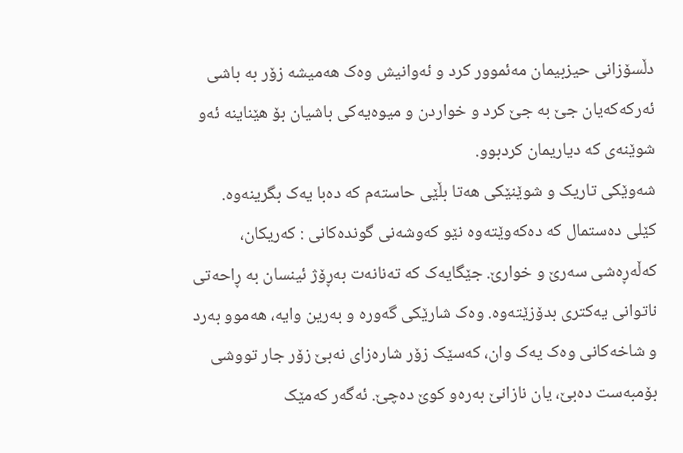دڵسۆزانی حیزبیمان مەئموور کرد و ئەوانیش وەک هەمیشە زۆر بە باشی ئەرکەکەیان جێ بە جێ کرد و خواردن و میوەیەکی باشیان بۆ هێناینە ئەو شوێنەی کە دیاریمان کردبوو.
شەوێکی تاریک و شوێنێکی هەتا بڵێی حاستەم کە دەبا یەک بگرینەوە. کێلی دەستمال کە دەکەوێتەوە نێو کەوشەنی گوندەکانی : کەریکان، کەڵەڕەشی سەرێ و خوارێ. جێگایەک کە تەنانەت بەڕۆژ ئینسان بە ڕاحەتی ناتوانی یەکتری بدۆزێتەوە. وەک شارێکی گەورە و بەرین وایە، هەموو بەرد و شاخەکانی وەک یەک وان، کەسێک زۆر شارەزای نەبێ زۆر جار تووشی بۆمبەست دەبێ، یان نازانێ بەرەو کوێ دەچێ. ئەگەر کەمێک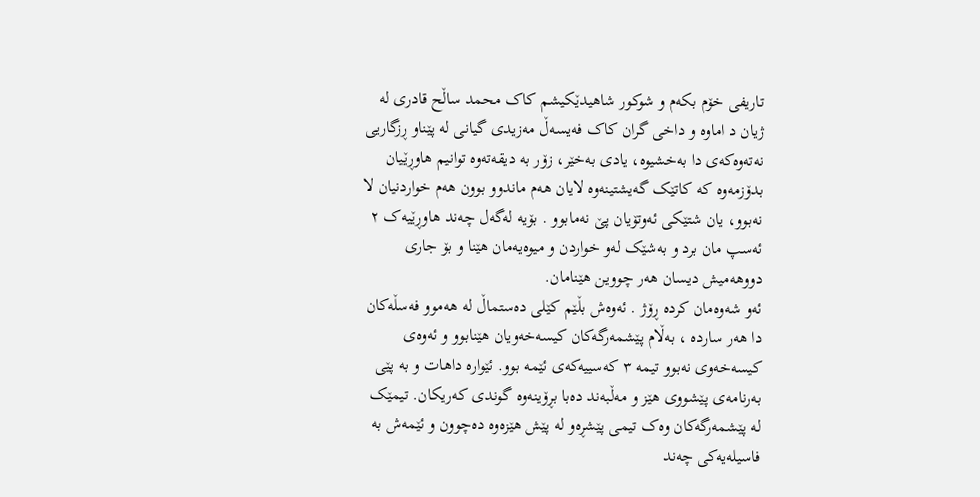تاریفی خۆم بکەم و شوکور شاهیدێکیشم کاک محمد ساڵح قادری لە ژیان د اماوە و داخی گران کاک فەیسەڵ مەزیدی گیانی لە پێناو ڕزگاریی نەتەوەکەی دا بەخشیوە، یادی بەخێر، زۆر بە دیقەتەوە توانیم هاوڕێیان بدۆزمەوە کە کاتێک گەیشتینەوە لایان هەم ماندوو بوون هەم خواردنیان لا نەبوو، یان شتێکی ئەوتۆیان پێ نەمابوو . بۆیە لەگەل چەند هاوڕێیەک ٢ ئەسپ مان برد و بەشێک لەو خواردن و میوەیەمان هێنا و بۆ جاری دووهەمیش دیسان هەر چووین هێنامان.
ئەو شەوەمان کردە ڕۆژ . ئەوەش بڵێم کێلی دەستماڵ لە هەموو فەسڵەکان دا هەر ساردە ، بەڵام پێشمەرگەکان کیسەخەویان هێنابوو و ئەوەی کیسەخەوی نەبوو تیمە ٣ کەسییەکەی ئێمە بوو. ئێوارە داهات و بە پێی بەرنامەی پێشووی هێز و مەڵبەند دەبا بڕۆینەوە گوندی کەریکان. تیمێک لە پێشمەرگەکان وەک تیمی پێشڕەو لە پێش هێزەوە دەچوون و ئێمەش بە فاسیلەیەکی چەند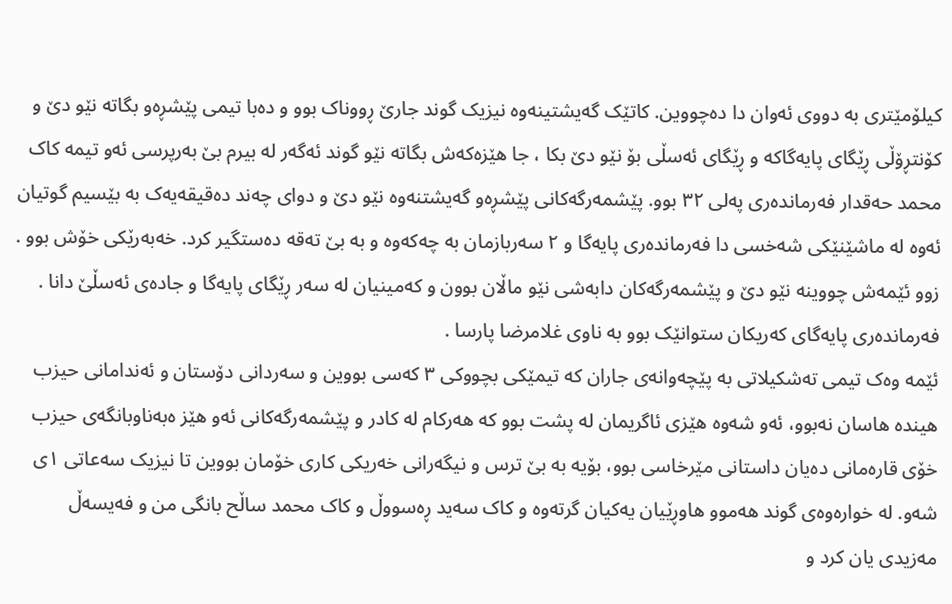کیلۆمێتری بە دووی ئەوان دا دەچووین. کاتێک گەیشتینەوە نیزیک گوند جارێ ڕووناک بوو و دەبا تیمی پێشڕەو بگاتە نێو دێ و کۆنتڕۆڵی ڕێگای پایەگاکە و ڕێگای ئەسڵی بۆ نێو دێ بکا ، جا هێزەکەش بگاتە نێو گوند ئەگەر لە بیرم بێ بەرپرسی ئەو تیمە کاک محمد حەقدار فەرماندەری پەلی ٣٢ بوو. پێشمەرگەکانی پێشڕەو گەیشتنەوە نێو دێ و دوای چەند دەقیقەیەک بە بێسیم گوتیان ئەوە لە ماشێنێکی شەخسی دا فەرماندەری پایەگا و ٢ سەربازمان بە چەکەوە و بە بێ تەقە دەستگیر کرد. خەبەرێكی خۆش بوو . زوو ئێمەش چووینە نێو دێ و پێشمەرگەکان دابەشی نێو ماڵان بوون و کەمینیان لە سەر ڕێگای پایەگا و جادەی ئەسڵێ دانا . فەرماندەری پایەگای کەریکان ستوانێک بوو بە ناوی غلامرضا پارسا .
ئێمە وەک تیمی تەشکیلاتی بە پێچەوانەی جاران کە تیمێکی بچووکی ٣ کەسی بووین و سەردانی دۆستان و ئەندامانی حیزب هیندە هاسان نەبوو، ئەو شەوە هێزی ئاگریمان لە پشت بوو کە هەرکام لە کادر و پێشمەرگەکانی ئەو هێز ەبەناوبانگەی حیزب خۆی قارەمانی دەیان داستانی مێرخاسی بوو، بۆیە بە بێ ترس و نیگەرانی خەریکی کاری خۆمان بووین تا نیزیک سەعاتی ١ی شەو. لە خوارەوەی گوند هەموو هاوڕێیان یەکیان گرتەوە و کاک سەید ڕەسووڵ و کاک محمد ساڵح بانگی من و فەیسەڵ مەزیدی یان کرد و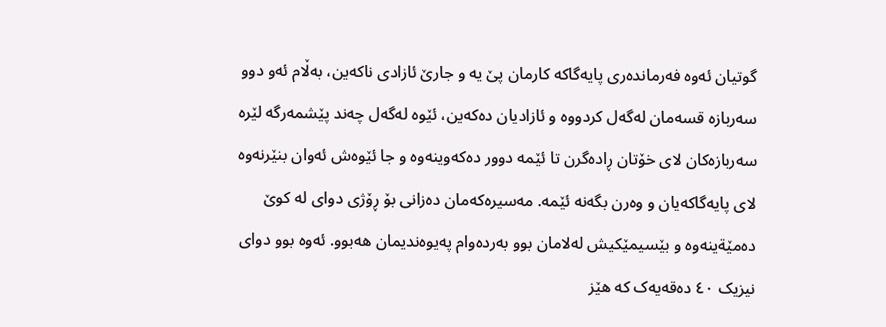گوتیان ئەوە فەرماندەری پایەگاکە کارمان پێ یە و جارێ ئازادی ناکەین، بەڵام ئەو دوو سەربازە قسەمان لەگەل کردووە و ئازادیان دەکەین، ئێوە لەگەل چەند پێشمەرگە لێرە سەربازەکان لای خۆتان ڕادەگرن تا ئێمە دوور دەکەوینەوە و جا ئێوەش ئەوان بنێرنەوە لای پایەگاکەیان و وەرن بگەنە ئێمە. مەسیرەکەمان دەزانی بۆ ڕۆژی دوای لە کوێ دەمێةینەوە و بێسیمێکیش لەلامان بوو بەردەوام پەیوەندیمان هەبوو. ئەوە بوو دوای نیزیک ٤٠ دەقەیەک کە هێز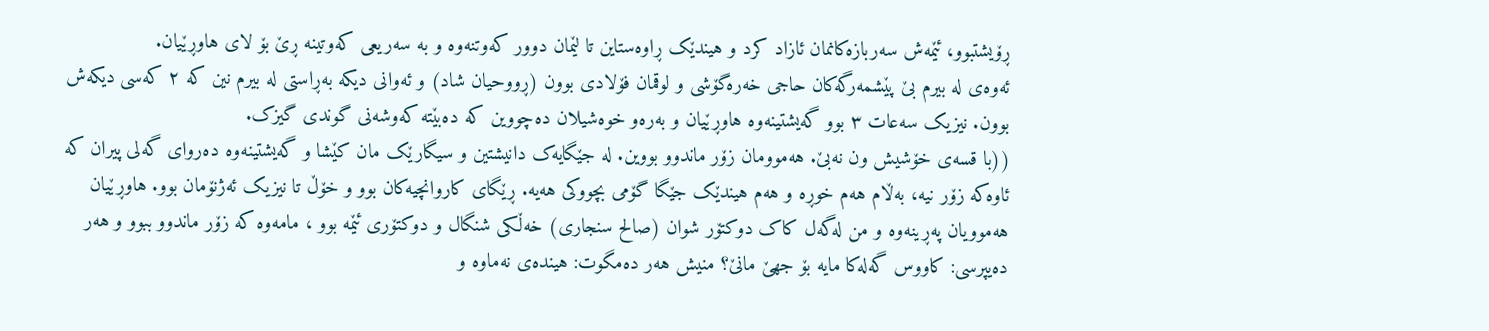ڕۆیشتبوو، ئێمەش سەربازەکانمان ئازاد کرد و هیندێک ڕاوەستاین تا لێمان دوور کەوتنەوە و بە سەریعی کەوتینە ڕێ بۆ لای هاوڕێیان.
ئەوەی لە بیرم بێ پێشمەرگەکان حاجی خەرەگۆشی و لوقمان فۆلادی بوون (ڕووحیان شاد) و ئەوانی دیکە بەڕاستی لە بیرم نین کە ٢ کەسی دیکەش بوون. نیزیک سەعات ٣ بوو گەیشتینەوە هاوڕێیان و بەرەو خوەشیلان دەچووین کە دەبێتە کەوشەنی گوندی گیزک.
((با قسەی خۆشیش ون نەبێ. هەموومان زۆر ماندوو بووین. لە جێگایەک دانیشتین و سیگارێک مان کێشا و گەیشتینەوە دەروای گەلی پیران کە ئاوەکە زۆر نیە، بەڵام هەم خوڕە و هەم هیندێک جێگا گۆمی بچووکی هەیە. ڕێگای کاروانچیەکان بوو و خۆڵ تا نیزیک ئەژنۆمان بوو. هاوڕێیان هەموویان پەڕینەوە و من لەگەل کاک دوکتۆر شوان (صالح سنجاری) خەڵکی شنگال و دوکتۆری ئێمە بوو ، مامەوە کە زۆر ماندوو ببوو و هەر دەیپرسی: کاووس گەلەکا مایە بۆ جهێ مانێ؟ منیش هەر دەمگوت: هیندەی نەماوە و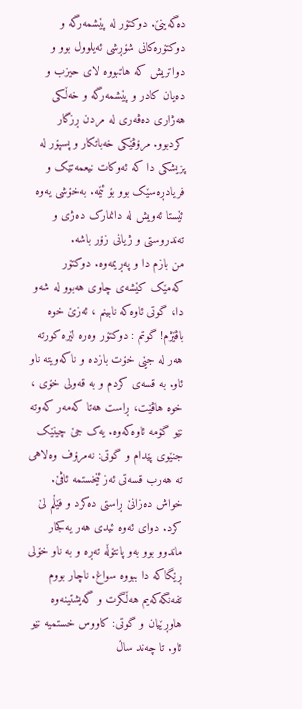دەگەینێ. دوکتۆر لە پێشمەرگە و دوکتۆرەکانی شۆڕشی ئەیلوول بوو و دواتریش کە هاتبووە لای حیزب و دەیان کادر و پێشمەرگە و خەڵکی هەژاری دەڤەری لە مردن ڕزگار کردبوو. مرۆڤێکی خەباتکار و پسپۆر لە پزیشکی دا کە ئەوکات نیعمەتێک و فریادڕەسێک بوو بۆ ئێمە. بەخۆشی یەوە ئێستا ئەویش لە دانمارک دەژی و تەندروستی و ژیانی زۆر باشە.
من بازم دا و پەڕیمەوە. دوکتۆر کەمێک کێشەی چاوی هەبوو لە شەو دا، گوتی ئاوەکە نابینم ، ئەزێ خوە باڤێژم! گوتم : دوکتۆر وەرە لێرە کورتە هەر لە جێی خۆت بازدە و ناکەویتە ناو ئاو. بە قسەی کردم و بە قەولی خۆی ، خوە هاڤێت، ڕاست هەتا کەمەر کەوتە نێو گۆمە ئاوەکەوە. یەک جێ چینێک جنێوی پێدام و گوتی: نەمرۆف وەلاهی تە هەرب قسەتی ئەز ئێخستمە ئاڤێ. خواش دەزانێ ڕاستی دەکرد و فێڵم لێ کرد. دوای ئەوە ئیدی هەر یەکجار ماندوو بوو بەو پانتۆڵە تەڕە و بە ناو خۆلی ڕێگاکە دا ببووە سواغ. ناچار بووم تفەنگەکەیم هەڵگرت و گەیشتینەوە هاوڕێیان و گوتی: کاووس خستمیە نێو ئاو. تا چەند ساڵ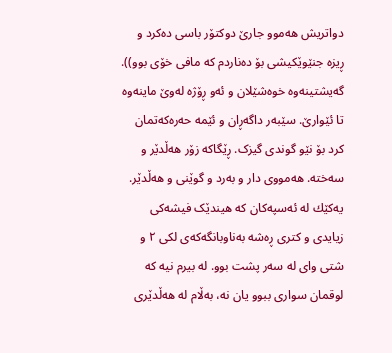دواتریش هەموو جارێ دوکتۆر باسی دەکرد و ڕیزە جنێوێکیشی بۆ دەناردم کە مافی خۆی بوو)).
گەیشتینەوە خوەشێلان و ئەو ڕۆژە لەوێ ماینەوە تا ئێوارێ. سێبەر داگەڕان و ئێمە حەرەکەتمان کرد بۆ نێو گوندی گیزک. ڕێگاکە زۆر هەڵدێر و سەختە. هەمووی دار و بەرد و گوێنی و هەڵدێر. یەکێك لە ئەسپەکان کە هیندێک فیشەکی زیایدی و کتری ڕەشە بەناوبانگەکەی لکی ٢ و شتی وای لە سەر پشت بوو. لە بیرم نیە کە لوقمان سواری ببوو یان نە، بەڵام لە هەڵدێری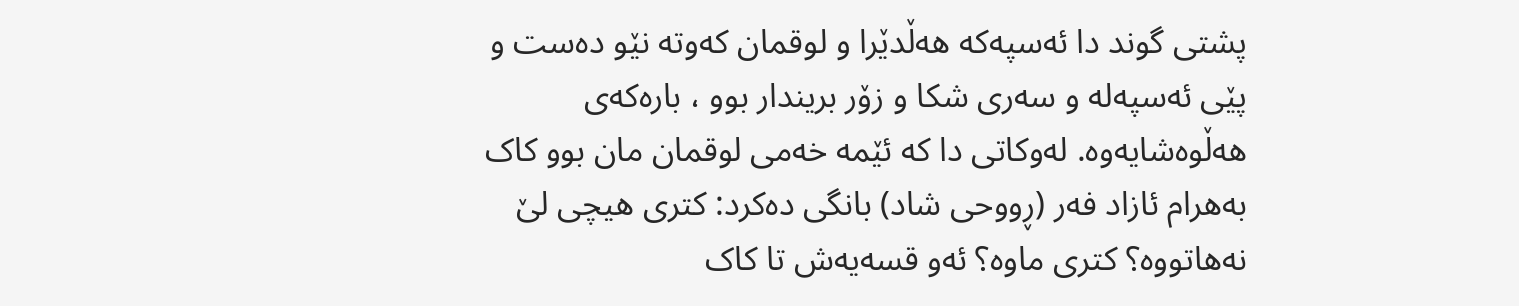پشتی گوند دا ئەسپەکە هەڵدێرا و لوقمان کەوتە نێو دەست و پێی ئەسپەلە و سەری شکا و زۆر بریندار بوو ، بارەکەی هەڵوەشایەوە. لەوکاتی دا کە ئێمە خەمی لوقمان مان بوو کاک بەهرام ئازاد فەر (ڕووحی شاد) بانگی دەکرد: کتری هیچی لێ نەهاتووە؟ کتری ماوە؟ ئەو قسەیەش تا کاک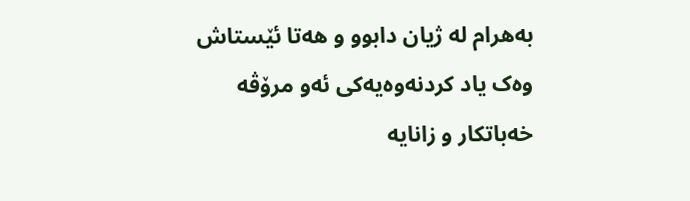بەهرام لە ژیان دابوو و هەتا ئێستاش وەک یاد کردنەوەیەکی ئەو مرۆڤە خەباتکار و زانایە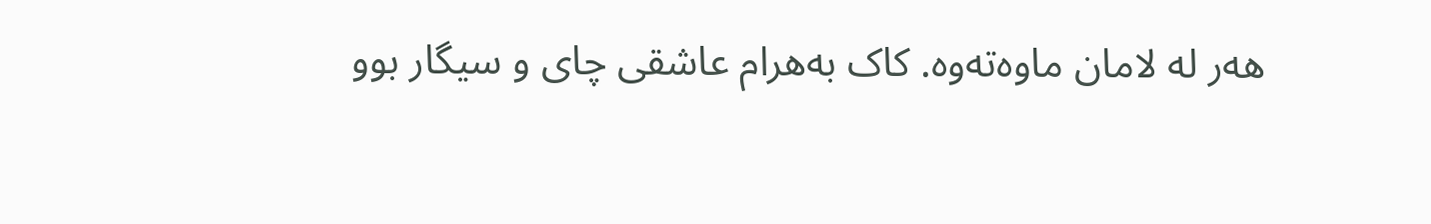هەر لە لامان ماوەتەوە. کاک بەهرام عاشقی چای و سیگار بوو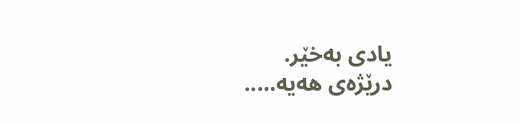یادی بەخێر.
درێژەی هەیە…..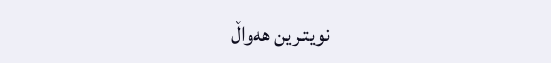نویتـرین هەواڵ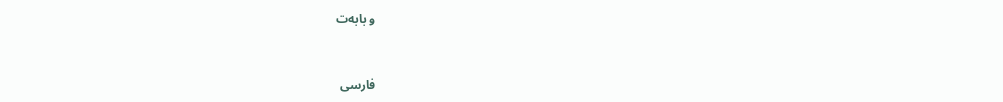و بابەت


فارسی